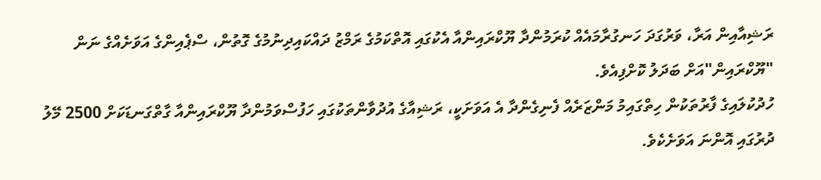ރަޝިއާއިން އަރާ، ވަރުގަދަ ހަނގުރާމައެއް ކުރަމުންދާ ޔޫކްރައިންއާ އެކުގައި އޮތްކަމުގެ ރަމްޒު ދައްކައިދިނުމުގެ ގޮތުން، ސްޕެއިންގެ އަވަށެއްގެ ނަން "ޔޫކްރައިން"އަށް ބަދަލު ކޮށްފިއެވެ.
ހުދުކުލައިގެ ފާރުތަކުން ހިތްގައިމު މަންޒަރެއް ފެނިގެންދާ އެ އަވަށަކީ، ރަޝިއާގެ އުދުވާންތަކުގައި ހަފުސްވަމުންދާ ޔޫކްރައިންއާ ގާތްގަނޑަކަށް 2500 މޭލު ދުރުގައި އޮންނަ އަވަށެކެވެ.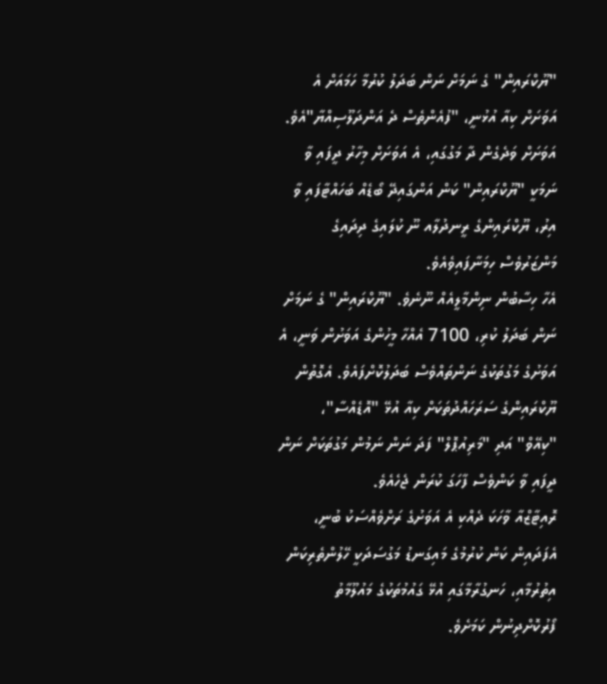"ޔޫކްރައިން" ގެ ނަމަށް ނަން ބަދަލު ކުރުމާ ހަމައަށް އެ އަވަށަށް ކިއާ އުޅުނީ، "ފުއެންތެސް ދެ އަންދަލޫސިއްޔާ"އެވެ.
އަވަށަށް ވަދެގެން ދާ މަގުގައި، އެ އަވަށަށް މިހާރު ދީފައި ވާ ނަމަކީ "ޔޫކްރައިން" ކަން އަންގައިދޭ ބޯޑެއް ބަހައްޓާފައި ވާ އިރު، ޔޫކްރައިންގެ ރީނދުލާއ ނޫ ކުލައިގެ ދިދައިގެ މަންޒަރުވެސް ހިމަނާފައިވެއެވެ.
އެހާ ހިސާބުން ނިންމާލީއެއް ނޫނެވެ. "ޔޫކްރައިން" ގެ ނަމަށް ނަން ބަދަލު ކުރި، 7100 އެއްހާ މީހުންގެ އަވަށުން ވަނީ، އެ އަވަށުގެ މަގުތަކުގެ ނަންތައްވެސް ބަދަލުކޮށްފައެވެ. އެގޮތުން ޔޫކްރައިންގެ ސަރަހައްދުތަކަށް ކިއާ އުޅޭ "އޮޑެއްސާ"، "ކިއޭވް" އަދި "މަރިއުޕޮލް" ފަދަ ނަން ނަމުން މަގުތަކަށް ނަން ދީފައި ވާ ކަންވެސް ފާހަގަ ކުރަން ޖެހެއެވެ.
ރޮއިޓާޒްއާ ވާހަކަ ދެއްކި އެ އަވަށުގެ ރަށްވެއްސަކު ބުނީ، އެފަދައިން ކަން ކުރުމުގެ މައިގަނޑު މަގުސަދަކީ ހޭލުންތެރިކަން އިތުރުމާއި، ހަނގުރާމާގައި އުޅޭ ގައުމުތަކުގެ މައުލޫމާތު ފޯރުކޮށްދިނުން ކަމަށެވެ.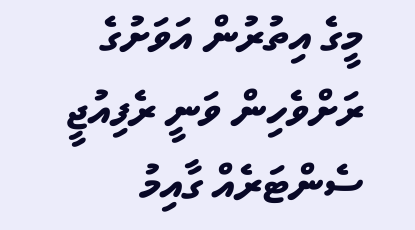މީގެ އިތުރުން އަވަށުގެ ރަށްވެހިން ވަނީ ރެފިއުޖީ ސެންޓަރެއް ގާއިމު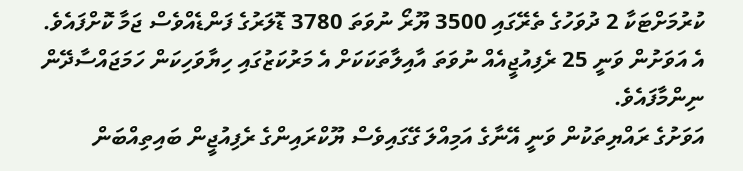ކުރުމަށްޓަކާ 2 ދުވަހުގެ ތެރޭގައި 3500 ޔޫރޯ ނުވަތަ 3780 ޑޮލަރުގެ ފަންޑެއްވެސް ޖަމާ ކޮށްފައެވެ. އެ އަވަށުން ވަނީ 25 ރެފިއުޖީއެއް ނުވަތަ އާއިލާތަކަކަށް އެ މަރުކަޒުގައި ހިޔާވަހިކަން ހަމަޖައްސާދޭން ނިންމާފައެވެ.
އަވަށުގެ ރައްޔިތަކުން ވަނީ އޭނާގެ އަމިއްލަ ގޭގައިވެސް ޔޫކްރައިންގެ ރެފިއުޖީން ބައިތިއްބަން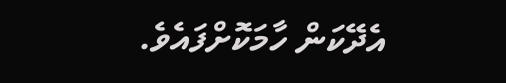އެދޭކަން ހާމަކޮށްފައެވެ.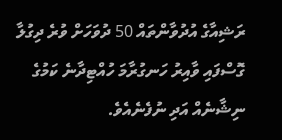ރަޝިއާގެ އުދުވާންތައް 50 ދުވަހަށް ވުރެ ދިގުލާ ގޮސްފައި ވާއިރު ހަނގުރާމަ ހުއްޓިދާނެ ކަމުގެ ނިޝާނެއް އަދި ނުފެނެއެވެ.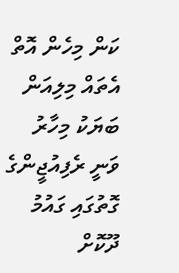ކަން މިހެން އޮތް އެތައް މިލިއަން ބަޔަކު މިހާރު ވަނީ ރެފިއުޖީންގެ ގޮތުގައި ގައުމު ދޫކޮށް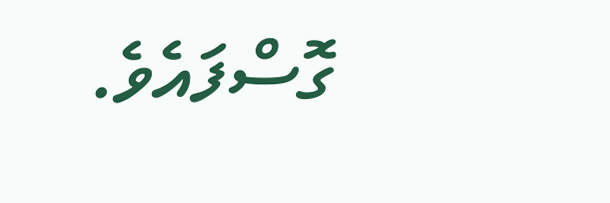ގޮސްފައެވެ.